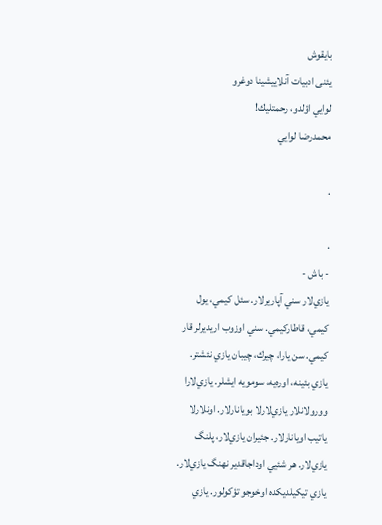بایقوش
یئنی ادبیات آنلاییشینا دوغرو
لوايي اؤلدو، رحمتليك!
محمدرضا لوايي

.

.
- باش -
يازي‌لار سني آپاريرلار. سئل كيمي، يول كيمي، قاطاركيمي. سني اوزوب اريديرلر قار كيمي. سن يارا، چيرك، چيبان يازي نئشتر. يازي بئينه، اوره‌يه، سومويه ايشلر. يازي‌لارا وورولانلار يازي‌لارلا بويانارلار. اونلارلا ياتيب اويانارلار. جئيران يازي‌لار، پلنگ يازي‌لار. هر شئيي اوداجاقدير نهنگ يازي‌لار. يازي تيكيلديكده اوخوجو تؤكولور. يازي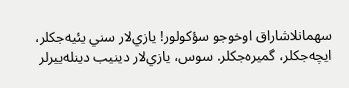سهمانلاشاراق اوخوجو سؤكولور! يازي‌لار سني يئيه‌جكلر، ايچه‌جكلر، گميره‌جكلر. سوس، يازي‌لار دينيب دينله‌ييرلر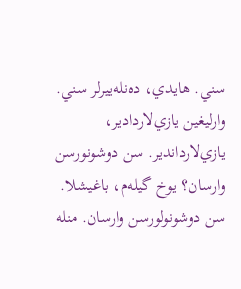سني. هايدي، ده‌نله‌ييرلر سني. وارليغين يازي‌لاردادير، يازي‌لارداندير. سن دوشونورسن وارسان؟ يوخ گيله‌م، باغيشلا. سن دوشونولورسن وارسان. منله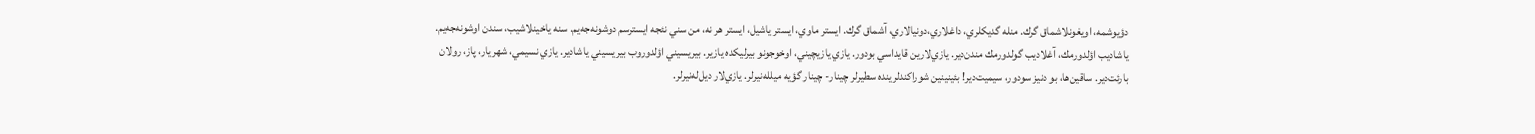دؤيوشمه، اويغونلاشماق گرك. منله گديكلري، داغلاري،دونيالاري، آشماق گرك. ايستر ماوي، ايستر ياشيل، ايستر هر نه، من سني نئجه ايسترسم دوشونه‌جه‌يم. سنه ياخينلاشيب، سندن اوشونه‌جه‌يم. ياشاديب اؤلدورمك، آغلاديب گولدورمك مندن‌دير. يازي‌لارين قايداسي بودور. يازي يازيچيني، اوخوجونو بيرليكده يازير. بيريسيني اؤلدوروب بيريسيني ياشادير. يازي نسيمي، شهريار، پاز، رولان بارئت‌دير. ساقين‌ها، بو دنيز سودور، سيميت‌دير! بئينينين شوراكندلرينده سطيرلر چينار- چينار گؤيه ميلله‌نيرلر. يازي‌لار ديل‌له‌نيرلر.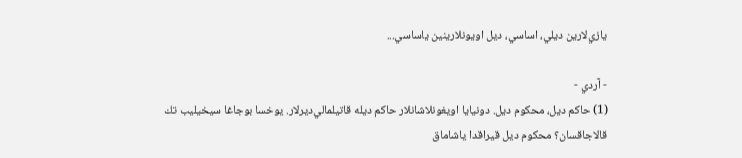يازي‌لارين ديلي، اساسي، ديل اويونلارينين ياساسي...

- آردي -
(1) حاكم ديل، محكوم ديل. دونيايا اويغونلاشانلار حاكم ديله قاتيلمالي‌ديرلار. يوخسا بوجاغا سيخيليب تك قالاجاقسان؟ محكوم ديل قيراقدا ياشاماق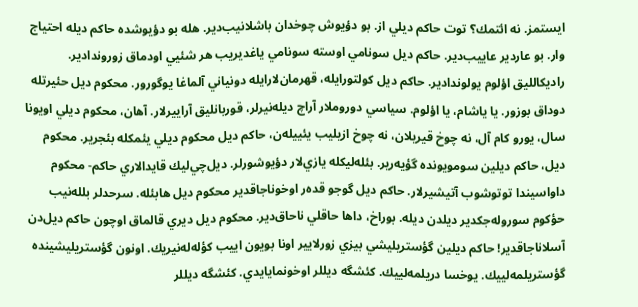ايستمز. نه ائتمك؟ توت حاكم ديلي از. بو دؤيوش چوخدان باشلانيب‌دير. هله بو دؤيوشده حاكم ديله احتياج وار. بو عاردير عاييب‌دير. حاكم ديل سونامي اوسته سونامي ياغديريب هر شئيي اودماق زوروندادير. راديكالليق اؤلوم يولوندادير. حاكم ديل كولتورايله، قهرمان‌لارايله دونياني آلماغا يوگورور. محكوم ديل حئيرتله دوداق بوزور. يا ياشام، يا اؤلوم. سياسي دوروملار آراچ ديله‌نيرلر، قوربانليق آراييرلار. آهان، محكوم ديلي اويونا سال، يورو كام آل، نه چوخ قيريلان، نه چوخ ازيليب يئييله‌ن، حاكم ديل محكوم ديلي يئمكله بئجرير. محكوم ديل، حاكم ديلين سومويونده گؤيه‌رير. بئله‌ليكله يازي‌لار دؤيوشورلر. ديل‌‌چي‌ليك قايدالاري حاكم‌- محكوم داواسيندا توتوشوب آتيشيرلار. حاكم ديل گوجو قده‌ر اوخوناجاقدير محكوم ديل هابئله. سرحدلر بلله‌نيب حؤكوم سوروله‌جكدير ديلدن ديله. بوراخ، داها حاقلي ناحاق‌دير. محكوم ديل ديري قالماق اوچون حاكم ديل‌دن آسلاناجاقدير! حاكم ديلين گؤستريليشي بيزي زورلايير اونا بويون اييب كؤله‌له‌نيريك. اونون گؤستريليشينده گؤستريلمه‌لييك. يوخسا دريلمه‌لييك. كئشگه ديللر اوخونمايايدي. كئشگه ديللر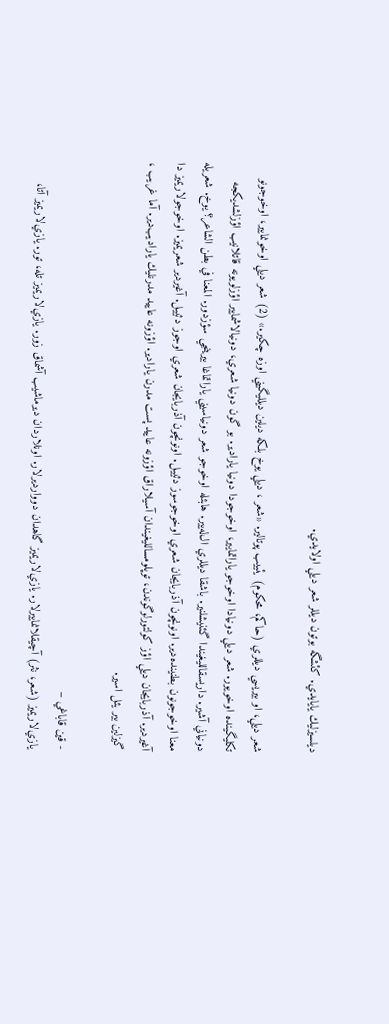ديلسيزليك يايايدي. كئشگه بوتون ديللر شعر ديلي اولايدي.

شعر ديلي، او بيريسي ديللري (حاكم، محكوم) يئييب پوتالير. «شعر ، ديلي يوخ بلكه ديلين ديلليگيني اوزه چكير.» (2) شعر ديلي اوخونمايير، اوخوجونو تكليگينده اوخويور. شعر ديلي دونيادا اوخوجو ياراتمايير، اوخوجودا دونيا يارادير. بو گون دونيا شعري، دونيالاشمايير اؤزلويونه قاتلانيب اؤزلشديكجه دونياني آشير. داريسقالليغيندا گئنيشلنير. باشقا ديللري ال‌له‌يير. هابئله اوخوجو شعر دونياسيني ياراتماغا بيرينجي سؤزدور. المعنا في بطن الشاعر؟ يوخ. شعريله معنا اوخوجونون بطنينده‌دير. اونونچون آذربايجان شعري اوخوجوسوز دئييل. اونونچون آذربايجان شعري اوجوز دئييل. آغيردير شعريميز. اوخوجولاريميز دا آغيردير. آذربايجان ديلي اؤز كولتورلوگوندن، توپلومسالليغيندان آسيلاراق اؤزونه عاييد پست مدرن يارادير. اؤزونه عاييد مدرنليك ياراديب‌دير. آما غريب ، گيزلين بير يئل اسير.

- قين قاباغي –
يازي‌لاريميز (شعر، نثر) آچيقلانماييرلار. يازي‌لاريميز گاهدان دووارديرلار. اونلاردان ديرماشيب آشماق زور. يازي‌لاريميز تله، تور. يازي‌لاريميز آتا،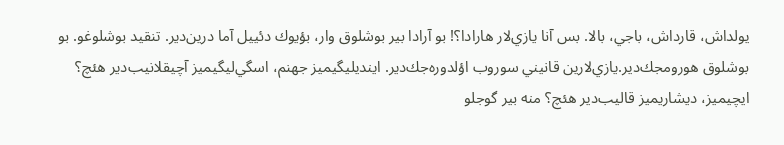يولداش، قارداش، باجي، بالا. بس آنا يازي‌لار هارادا؟! بو آرادا بير بوشلوق وار، بؤيوك دئييل آما درين‌دير. تنقيد بوشلوغو. بو بوشلوق هورومجك‌دير.يازي‌لارين قانيني سوروب اؤلدوره‌جك‌دير. اينديليگيميز جهنم، اسگي‌ليگيميز آچيقلانيب‌دير هئچ؟ ايچيميز، ديشاريميز قاليب‌دير هئچ؟ منه بير گوجلو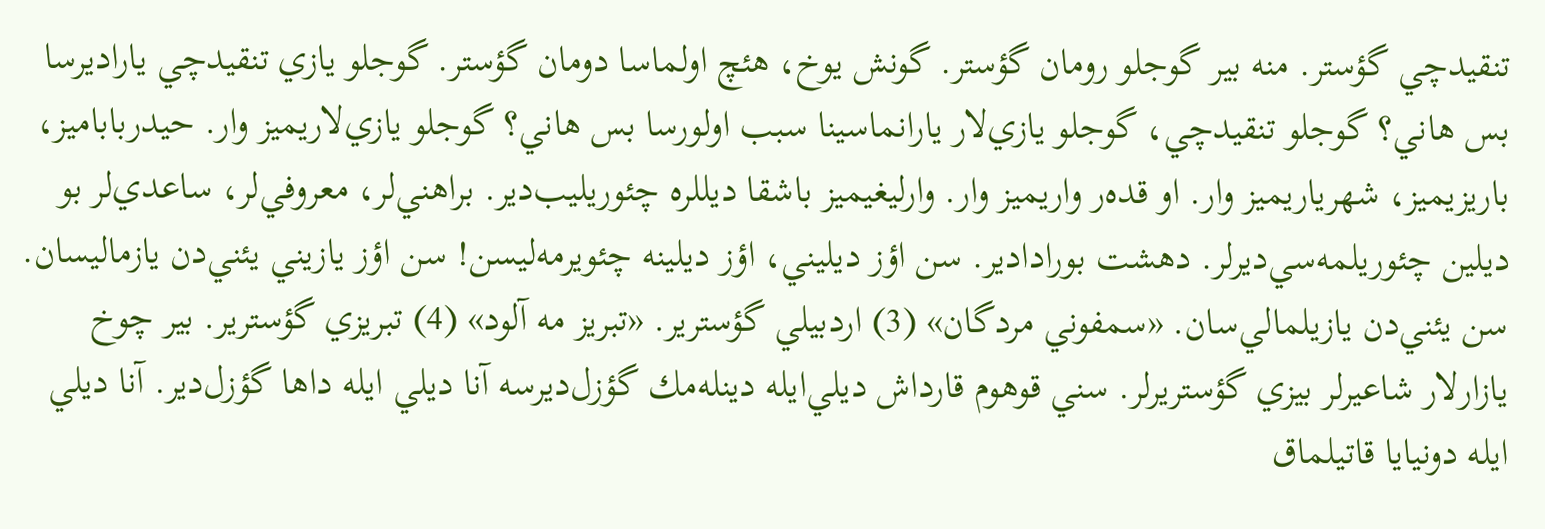تنقيدچي گؤستر. منه بير گوجلو رومان گؤستر. گونش يوخ، هئچ اولماسا دومان گؤستر. گوجلو يازي تنقيدچي ياراديرسا بس هاني؟ گوجلو تنقيدچي، گوجلو يازي‌لار يارانماسينا سبب اولورسا بس هاني؟ گوجلو يازي‌لاريميز وار. حيدرباباميز، باريزيميز، شهرياريميز وار. او قده‌ر واريميز وار. وارليغيميز باشقا ديللره چئوريليب‌دير. براهني‌لر، معروفي‌لر، ساعدي‌لر بو ديلين چئوريلمه‌سي‌ديرلر. دهشت بورادادير. سن اؤز ديليني، اؤز ديلينه چئويرمه‌ليسن! سن اؤز يازيني يئني‌دن يازماليسان. سن يئني‌دن يازيلمالي‌سان. «سمفوني مردگان» (3) اردبيلي گؤسترير. «تبريز مه آلود» (4) تبريزي گؤسترير. بير چوخ يازارلار شاعيرلر بيزي گؤستريرلر. سني قوهوم قارداش ديلي‌ايله دينله‌مك گؤزل‌ديرسه آنا ديلي ايله داها گؤزل‌دير. آنا ديلي ايله دونيايا قاتيلماق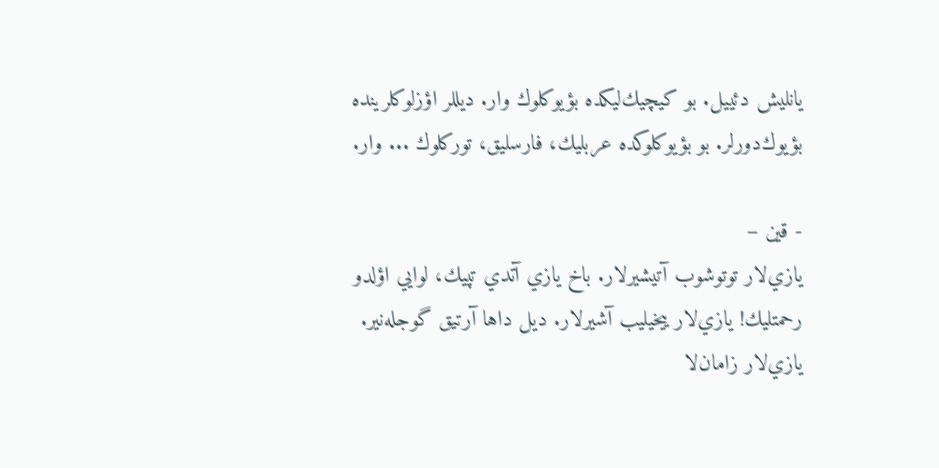يانليش دئييل. بو كيچيك‌ليكده بؤيوكلوك وار. ديللر اؤزلوكلرينده بؤيوك‌دورلر. بو بؤيوكلوكده عربليك، فارسليق، توركلوك ... وار.

- قين –
يازي‌لار توتوشوب آتيشيرلار. باخ يازي آتدي تپيك، لوايي اؤلدو رحمتليك! يازي‌لار ييخيليب آشيرلار. ديل داها آرتيق گوجله‌نير. يازي‌لار زامان‌لا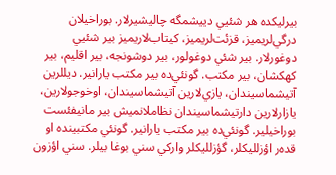بيرليكده هر شئيي دييشمگه چاليشيرلار. بوراخيلان درگي‌لريميز، قزئت‌لريميز، كيتاب‌لاريميز بير شئيي دوغورلار. بير شئي دوغولور، بير دوشونجه، بير اقليم، بير كهكشان، بير مكتب. گونئي‌ده بير مكتب يارانير. ديللرين آتيشماسيندان، يازي‌لارين آتيشماسيندان، اوخوجولارين، يازارلارين دارتيشماسيندان نظاملانميش بير مانيفئست بوراخيلير. گونئي‌ده بير مكتب يارانير. گونئي مكتبينده او قده‌ر اؤزلليكلر، گؤزلليكلر واركي سني بوغا بيلر. سني اؤزون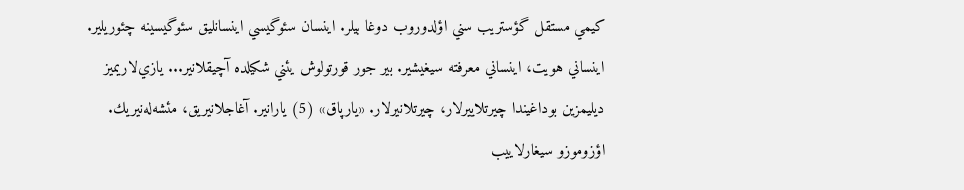كيمي مستقل گؤستريب سني اؤلدوروب دوغا بيلر. اينسان سئوگيسي اينسانليق سئوگيسينه چئوريلير. اينساني هويت، اينساني معرفته سيغيشير. بير جور قورتولوش يئني شكيلده آچيقلانير... يازي‌لاريميز ديليمزين بوداغيندا چيرتلاييرلار، چيرتلانيرلار. «يارپاق» (5) يارانير. آغاجلانيريق، مئشه‌له‌نيريك. اؤزوموزو سيغارلاييب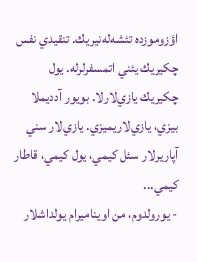اؤزوموزده تئشه‌له‌نيريك. تنقيدي نفس چكيريك يئني اتمسفرلرله. يول چكيريك يازي‌لارلا. بويور آدديملا بيزي، يازي‌لاريميزي. يازي‌لار سني آپاريرلار سئل كيمي، يول كيمي، قاطار كيمي...
- يورولدوم، من اويناميرام يولداشلار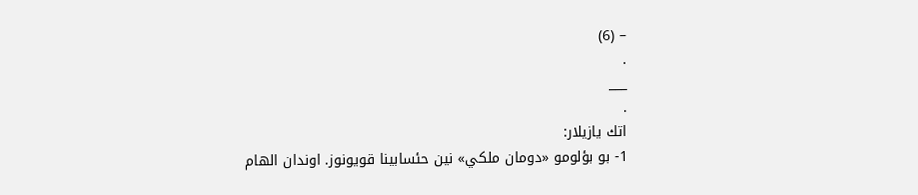– (6)
.
___
.
اتك يازيلار:
1- بو بؤلومو «دومان ملكي» نين حئسابينا قويونوز. اوندان الهام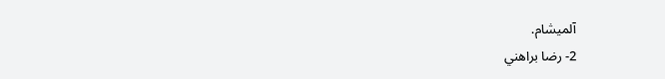آلميشام.
2- رضا براهني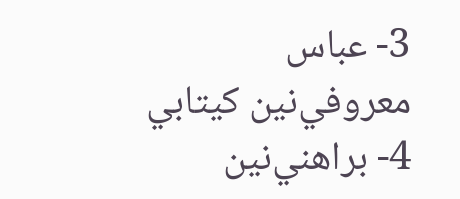3- عباس معروفي‌نين كيتابي
4- براهني‌نين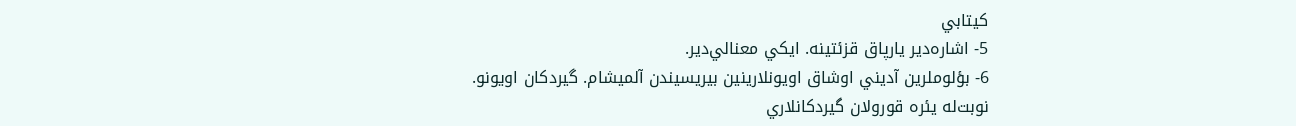كيتابي
5- اشاره‌دير يارپاق قزئتينه. ايكي معنالي‌دير.
6- بؤلوملرين آديني اوشاق اويونلارينين بيريسيندن آلميشام. گيردكان اويونو.
نوبت‌له يئره قورولان گيردكانلاري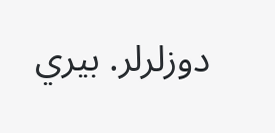دوزلرلر. بيري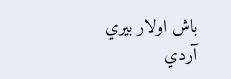باش اولار بيري آردي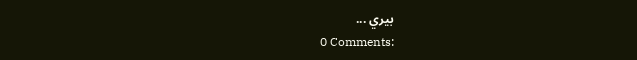بيري ...
0 Comments: